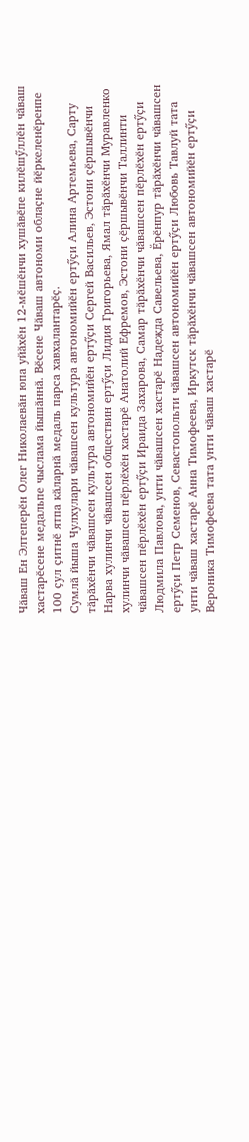Чӑваш Ен Элтеперӗн Олег Николаевӑн юпа уйӑхӗн 12-мӗшӗнчи хушӑвӗпе килӗшӳллӗн чӑваш хастарӗсене медальпе чыслама йышӑннӑ. Вӗсене Чӑваш автономи облаҫне йӗркеленӗренпе 100 ҫул ҫитнӗ ятпа кӑларнӑ медаль парса хавхалантарӗҫ.
Сумлӑ йыша Чулхулари чӑвашсен культура автономийӗн ертӳҫи Алина Артемьева, Сарту тӑрӑхӗнчи чӑвашсен культура автономийӗн ертӳҫи Сергей Васильев, Эстони ҫӗршывӗнчи Нарва хулинчи чӑвашсен обществин ертӳҫи Лидия Григорьева, Ямал тӑрӑхӗнчи Муравленко хулинчи чӑвашсен пӗрлӗхӗн хастарӗ Анатолий Ефремов, Эстони ҫӗршывӗнчи Таллинти чӑвашсен пӗрлӗхӗн ертӳҫи Ираида Захарова, Самар тӑрӑхӗнчи чӑвашсен пӗрлӗхӗн ертӳҫи Людмила Павлова, унти чӑвашсен хастарӗ Надежда Савельева, Ӗрӗнпур тӑрӑхӗнчи чӑвашсен ертӳҫи Петр Семенов, Севастопольти чӑвашсен автономийӗн ертӳҫи Любовь Тавлуй тата унти чӑваш хастарӗ Анна Тимофеева, Иркутск тӑрӑхӗнчи чӑвашсен автономийӗн ертӳҫи Вероника Тимофеева тата унти чӑваш хастарӗ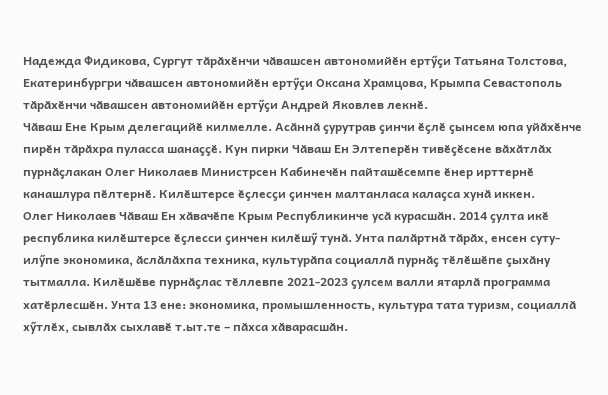Надежда Фидикова, Сургут тӑрӑхӗнчи чӑвашсен автономийӗн ертӳҫи Татьяна Толстова, Екатеринбургри чӑвашсен автономийӗн ертӳҫи Оксана Храмцова, Крымпа Севастополь тӑрӑхӗнчи чӑвашсен автономийӗн ертӳҫи Андрей Яковлев лекнӗ.
Чӑваш Ене Крым делегацийӗ килмелле. Асӑннӑ ҫурутрав ҫинчи ӗҫлӗ ҫынсем юпа уйӑхӗнче пирӗн тӑрӑхра пуласса шанаҫҫӗ. Кун пирки Чӑваш Ен Элтеперӗн тивӗҫӗсене вӑхӑтлӑх пурнӑҫлакан Олег Николаев Министрсен Кабинечӗн пайташӗсемпе ӗнер ирттернӗ канашлура пӗлтернӗ. Килӗштерсе ӗҫлесҫи ҫинчен малтанласа калаҫса хунӑ иккен.
Олег Николаев Чӑваш Ен хӑвачӗпе Крым Республикинче усӑ курасшӑн. 2014 ҫулта икӗ республика килӗштерсе ӗҫлесси ҫинчен килӗшӳ тунӑ. Унта палӑртнӑ тӑрӑх, енсен суту-илӳпе экономика, ӑслӑлӑхпа техника, культурӑпа социаллӑ пурнӑҫ тӗлӗшӗпе ҫыхӑну тытмалла. Килӗшӗве пурнӑҫлас тӗллевпе 2021-2023 ҫулсем валли ятарлӑ программа хатӗрлесшӗн. Унта 13 ене: экономика, промышленность, культура тата туризм, социаллӑ хӳтлӗх, сывлӑх сыхлавӗ т.ыт.те – пӑхса хӑварасшӑн.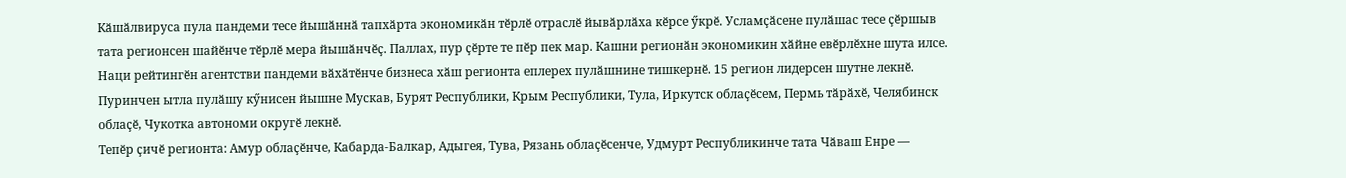Кӑшӑлвируса пула пандеми тесе йышӑннӑ тапхӑрта экономикӑн тӗрлӗ отраслӗ йывӑрлӑха кӗрсе ӳкрӗ. Усламҫӑсене пулӑшас тесе ҫӗршыв тата регионсен шайӗнче тӗрлӗ мера йышӑнчӗҫ. Паллах, пур ҫӗрте те пӗр пек мар. Кашни регионӑн экономикин хӑйне евӗрлӗхне шута илсе.
Наци рейтингӗн агентстви пандеми вӑхӑтӗнче бизнеса хӑш регионта еплерех пулӑшнине тишкернӗ. 15 регион лидерсен шутне лекнӗ. Пуринчен ытла пулӑшу кӳнисен йышне Мускав, Бурят Республики, Крым Республики, Тула, Иркутск облаҫӗсем, Пермь тӑрӑхӗ, Челябинск облаҫӗ, Чукотка автономи округӗ лекнӗ.
Тепӗр ҫичӗ регионта: Амур облаҫӗнче, Кабарда-Балкар, Адыгея, Тува, Рязань облаҫӗсенче, Удмурт Республикинче тата Чӑваш Енре —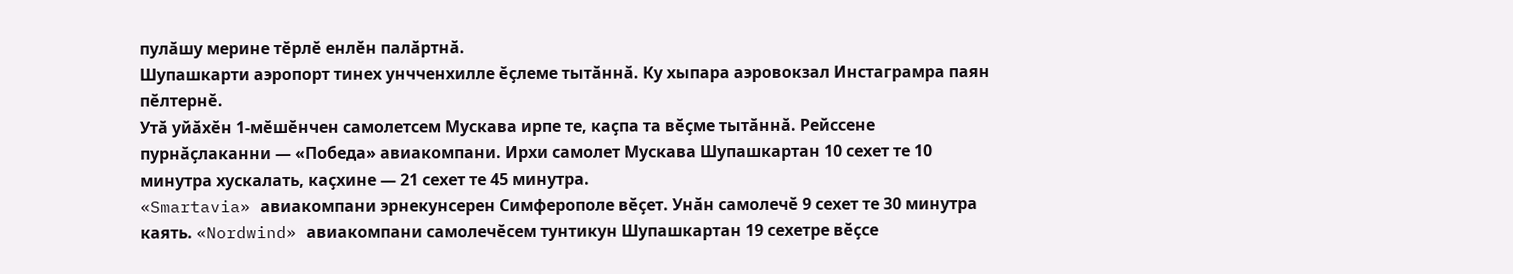пулӑшу мерине тӗрлӗ енлӗн палӑртнӑ.
Шупашкарти аэропорт тинех унчченхилле ӗҫлеме тытӑннӑ. Ку хыпара аэровокзал Инстаграмра паян пӗлтернӗ.
Утӑ уйӑхӗн 1-мӗшӗнчен самолетсем Мускава ирпе те, каҫпа та вӗҫме тытӑннӑ. Рейссене пурнӑҫлаканни — «Победа» авиакомпани. Ирхи самолет Мускава Шупашкартан 10 сехет те 10 минутра хускалать, каҫхине — 21 сехет те 45 минутра.
«Smartavia» авиакомпани эрнекунсерен Симферополе вӗҫет. Унӑн самолечӗ 9 сехет те 30 минутра каять. «Nordwind» авиакомпани самолечӗсем тунтикун Шупашкартан 19 сехетре вӗҫсе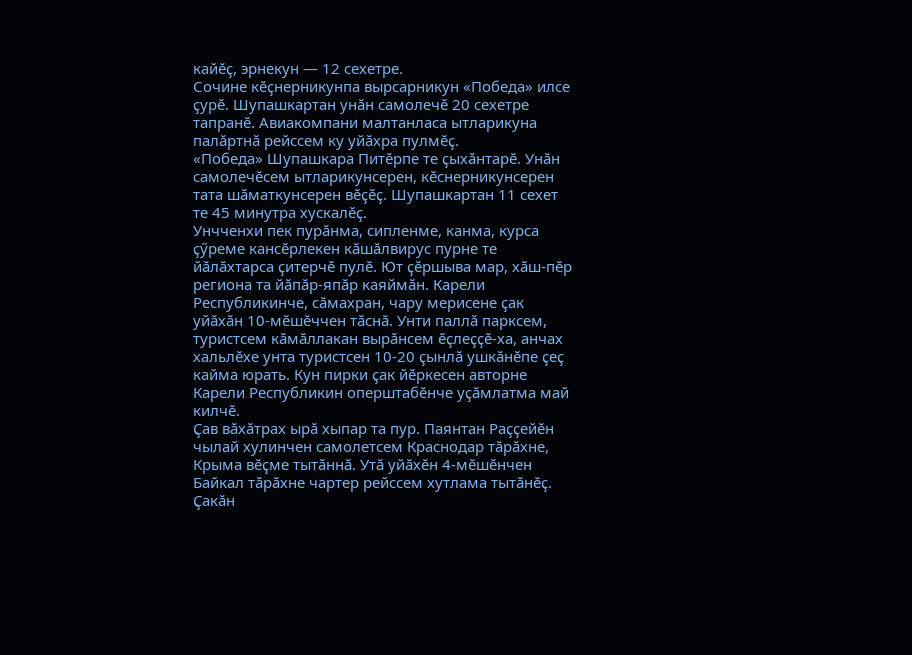кайӗҫ, эрнекун — 12 сехетре.
Сочине кӗҫнерникунпа вырсарникун «Победа» илсе ҫурӗ. Шупашкартан унӑн самолечӗ 20 сехетре тапранӗ. Авиакомпани малтанласа ытларикуна палӑртнӑ рейссем ку уйӑхра пулмӗҫ.
«Победа» Шупашкара Питӗрпе те ҫыхӑнтарӗ. Унӑн самолечӗсем ытларикунсерен, кӗснерникунсерен тата шӑматкунсерен вӗҫӗҫ. Шупашкартан 11 сехет те 45 минутра хускалӗҫ.
Унчченхи пек пурӑнма, сипленме, канма, курса ҫӳреме кансӗрлекен кӑшӑлвирус пурне те йӑлӑхтарса ҫитерчӗ пулӗ. Ют ҫӗршыва мар, хӑш-пӗр региона та йӑпӑр-япӑр каяймӑн. Карели Республикинче, сӑмахран, чару мерисене ҫак уйӑхӑн 10-мӗшӗччен тӑснӑ. Унти паллӑ парксем, туристсем кӑмӑллакан вырӑнсем ӗҫлеҫҫӗ-ха, анчах хальлӗхе унта туристсен 10-20 ҫынлӑ ушкӑнӗпе ҫеҫ кайма юрать. Кун пирки ҫак йӗркесен авторне Карели Республикин оперштабӗнче уҫӑмлатма май килчӗ.
Ҫав вӑхӑтрах ырӑ хыпар та пур. Паянтан Раҫҫейӗн чылай хулинчен самолетсем Краснодар тӑрӑхне, Крыма вӗҫме тытӑннӑ. Утӑ уйӑхӗн 4-мӗшӗнчен Байкал тӑрӑхне чартер рейссем хутлама тытӑнӗҫ. Ҫакӑн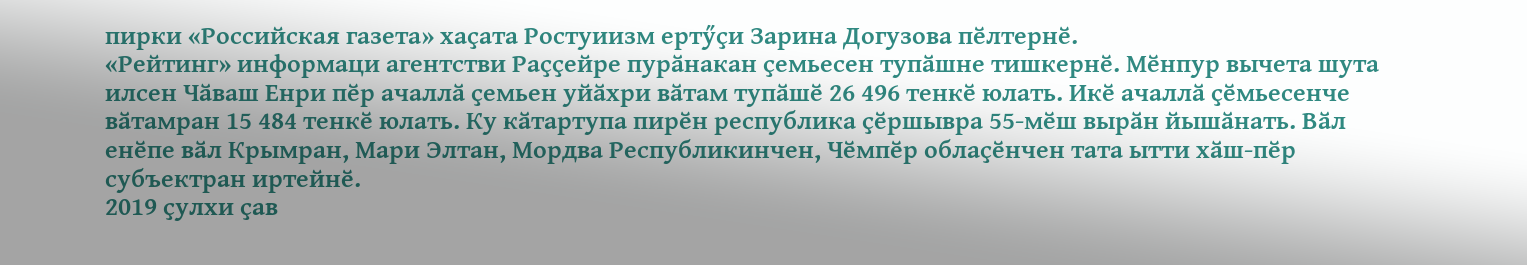пирки «Российская газета» хаҫата Ростуиизм ертӳҫи Зарина Догузова пӗлтернӗ.
«Рейтинг» информаци агентстви Раҫҫейре пурӑнакан ҫемьесен тупӑшне тишкернӗ. Мӗнпур вычета шута илсен Чӑваш Енри пӗр ачаллӑ ҫемьен уйӑхри вӑтам тупӑшӗ 26 496 тенкӗ юлать. Икӗ ачаллӑ ҫӗмьесенче вӑтамран 15 484 тенкӗ юлать. Ку кӑтартупа пирӗн республика ҫӗршывра 55-мӗш вырӑн йышӑнать. Вӑл енӗпе вӑл Крымран, Мари Элтан, Мордва Республикинчен, Чӗмпӗр облаҫӗнчен тата ытти хӑш-пӗр субъектран иртейнӗ.
2019 ҫулхи ҫав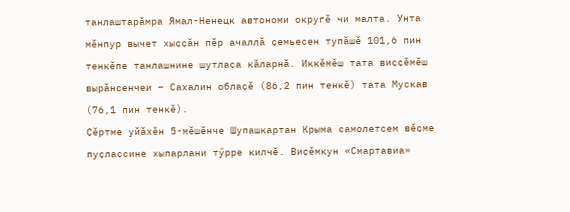танлаштарӑмра Ямал-Ненецк автономи округӗ чи малта. Унта мӗнпур вычет хыҫҫӑн пӗр ачаллӑ ҫемьесен тупӑшӗ 101,6 пин тенкӗпе танлашнине шутласа кӑларнӑ. Иккӗмӗш тата виҫҫӗмӗш вырӑнсенчеи – Сахалин облаҫӗ (86,2 пин тенкӗ) тата Мускав (76,1 пин тенкӗ).
Ҫӗртме уйӑхӗн 5-мӗшӗнче Шупашкартан Крыма самолетсем вӗҫме пуҫлассине хыпарлани тӳрре килчӗ. Виҫӗмкун «Смартавиа»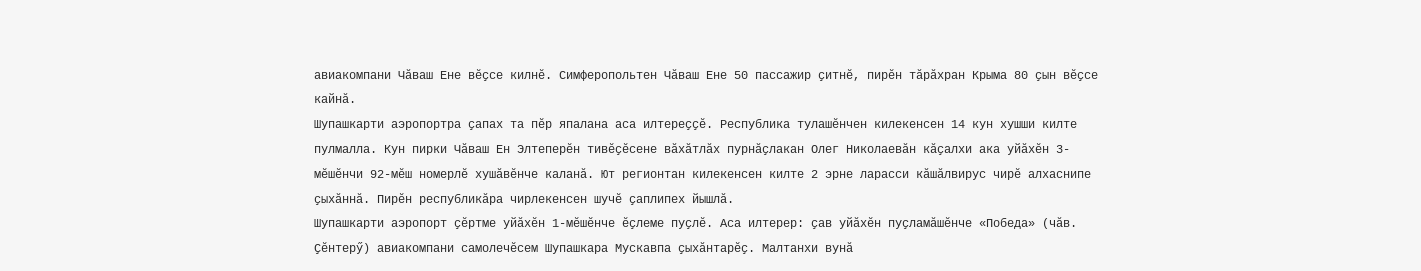авиакомпани Чӑваш Ене вӗҫсе килнӗ. Симферопольтен Чӑваш Ене 50 пассажир ҫитнӗ, пирӗн тӑрӑхран Крыма 80 ҫын вӗҫсе кайнӑ.
Шупашкарти аэропортра ҫапах та пӗр япалана аса илтереҫҫӗ. Республика тулашӗнчен килекенсен 14 кун хушши килте пулмалла. Кун пирки Чӑваш Ен Элтеперӗн тивӗҫӗсене вӑхӑтлӑх пурнӑҫлакан Олег Николаевӑн кӑҫалхи ака уйӑхӗн 3-мӗшӗнчи 92-мӗш номерлӗ хушӑвӗнче каланӑ. Ют регионтан килекенсен килте 2 эрне ларасси кӑшӑлвирус чирӗ алхаснипе ҫыхӑннӑ. Пирӗн республикӑра чирлекенсен шучӗ ҫаплипех йышлӑ.
Шупашкарти аэропорт ҫӗртме уйӑхӗн 1-мӗшӗнче ӗҫлеме пуҫлӗ. Аса илтерер: ҫав уйӑхӗн пуҫламӑшӗнче «Победа» (чӑв. Ҫӗнтерӳ) авиакомпани самолечӗсем Шупашкара Мускавпа ҫыхӑнтарӗҫ. Малтанхи вунӑ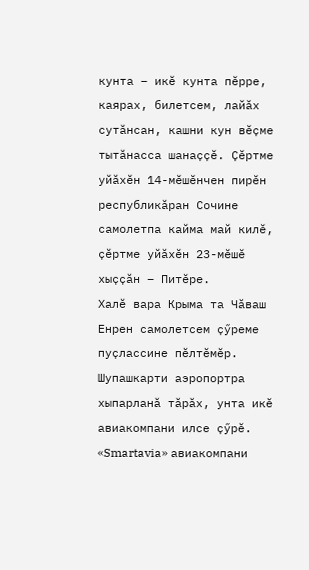кунта – икӗ кунта пӗрре, каярах, билетсем, лайӑх сутӑнсан, кашни кун вӗҫме тытӑнасса шанаҫҫӗ. Ҫӗртме уйӑхӗн 14-мӗшӗнчен пирӗн республикӑран Сочине самолетпа кайма май килӗ, ҫӗртме уйӑхӗн 23-мӗшӗ хыҫҫӑн – Питӗре.
Халӗ вара Крыма та Чӑваш Енрен самолетсем ҫӳреме пуҫлассине пӗлтӗмӗр. Шупашкарти аэропортра хыпарланӑ тӑрӑх, унта икӗ авиакомпани илсе ҫӳрӗ. «Smartavia» авиакомпани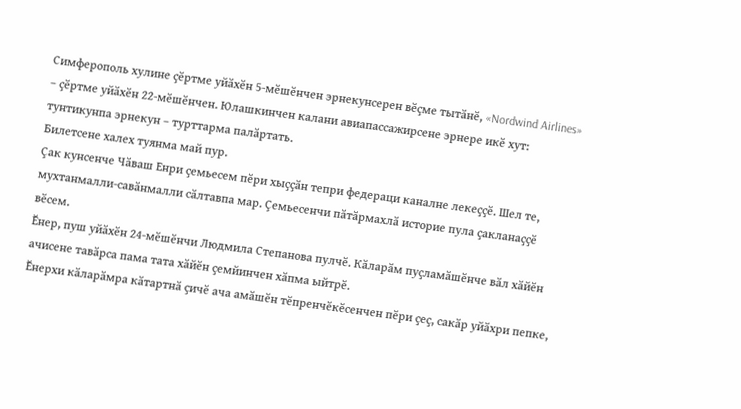Симферополь хулине ҫӗртме уйӑхӗн 5-мӗшӗнчен эрнекунсерен вӗҫме тытӑнӗ, «Nordwind Airlines» – ҫӗртме уйӑхӗн 22-мӗшӗнчен. Юлашкинчен калани авиапассажирсене эрнере икӗ хут: тунтикунпа эрнекун – турттарма палӑртать.
Билетсене халех туянма май пур.
Ҫак кунсенче Чӑваш Енри ҫемьесем пӗри хыҫҫӑн тепри федераци каналне лекеҫҫӗ. Шел те, мухтанмалли-савӑнмалли сӑлтавпа мар. Ҫемьесенчи пӑтӑрмахлӑ историе пула ҫакланаҫҫӗ вӗсем.
Ӗнер, пуш уйӑхӗн 24-мӗшӗнчи Людмила Степанова пулчӗ. Кӑларӑм пуҫламӑшӗнче вӑл хӑйӗн ачисене тавӑрса пама тата хӑйӗн ҫемйинчен хӑпма ыйтрӗ.
Ӗнерхи кӑларӑмра кӑтартнӑ ҫичӗ ача амӑшӗн тӗпренчӗкӗсенчен пӗри ҫеҫ, сакӑр уйӑхри пепке,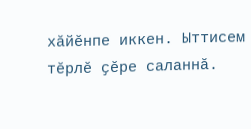хӑйӗнпе иккен. Ыттисем тӗрлӗ ҫӗре саланнӑ.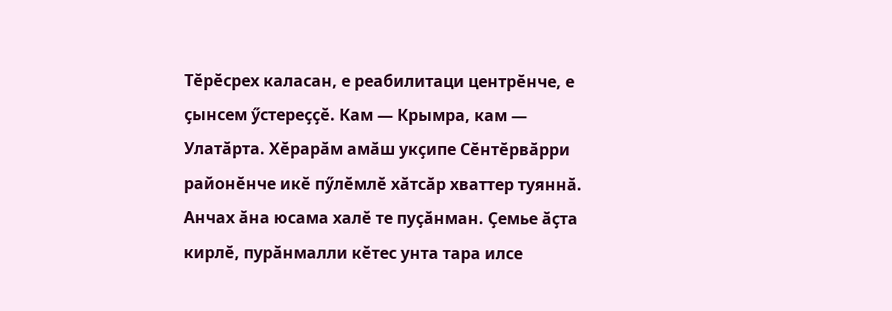Тӗрӗсрех каласан, е реабилитаци центрӗнче, е ҫынсем ӳстереҫҫӗ. Кам — Крымра, кам — Улатӑрта. Хӗрарӑм амӑш укҫипе Сӗнтӗрвӑрри районӗнче икӗ пӳлӗмлӗ хӑтсӑр хваттер туяннӑ. Анчах ӑна юсама халӗ те пуҫӑнман. Ҫемье ӑҫта кирлӗ, пурӑнмалли кӗтес унта тара илсе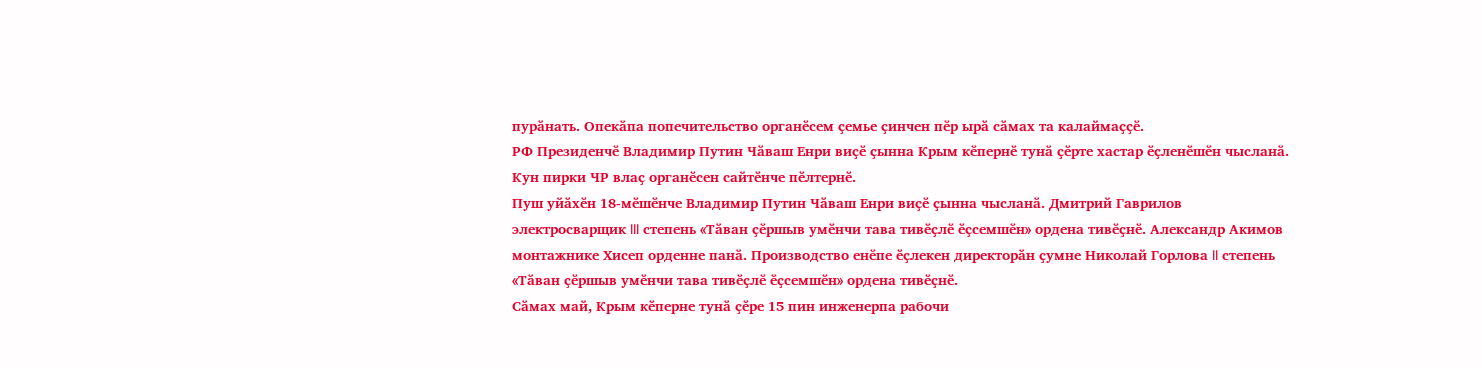пурӑнать. Опекӑпа попечительство органӗсем ҫемье ҫинчен пӗр ырӑ сӑмах та калаймаҫҫӗ.
РФ Президенчӗ Владимир Путин Чӑваш Енри виҫӗ ҫынна Крым кӗпернӗ тунӑ ҫӗрте хастар ӗҫленӗшӗн чысланӑ. Кун пирки ЧР влаҫ органӗсен сайтӗнче пӗлтернӗ.
Пуш уйӑхӗн 18-мӗшӗнче Владимир Путин Чӑваш Енри виҫӗ ҫынна чысланӑ. Дмитрий Гаврилов электросварщик III степень «Тӑван ҫӗршыв умӗнчи тава тивӗҫлӗ ӗҫсемшӗн» ордена тивӗҫнӗ. Александр Акимов монтажнике Хисеп орденне панӑ. Производство енӗпе ӗҫлекен директорӑн ҫумне Николай Горлова II степень «Тӑван ҫӗршыв умӗнчи тава тивӗҫлӗ ӗҫсемшӗн» ордена тивӗҫнӗ.
Сӑмах май, Крым кӗперне тунӑ ҫӗре 15 пин инженерпа рабочи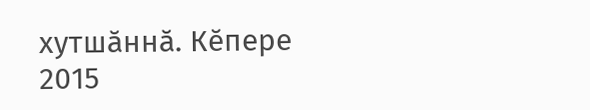хутшӑннӑ. Кӗпере 2015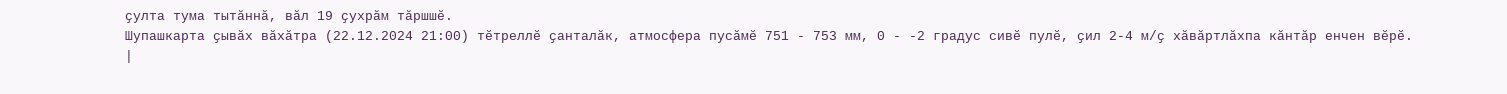ҫулта тума тытӑннӑ, вӑл 19 ҫухрӑм тӑршшӗ.
Шупашкарта ҫывӑх вӑхӑтра (22.12.2024 21:00) тӗтреллӗ ҫанталӑк, атмосфера пусӑмӗ 751 - 753 мм, 0 - -2 градус сивӗ пулӗ, ҫил 2-4 м/ҫ хӑвӑртлӑхпа кӑнтӑр енчен вӗрӗ.
|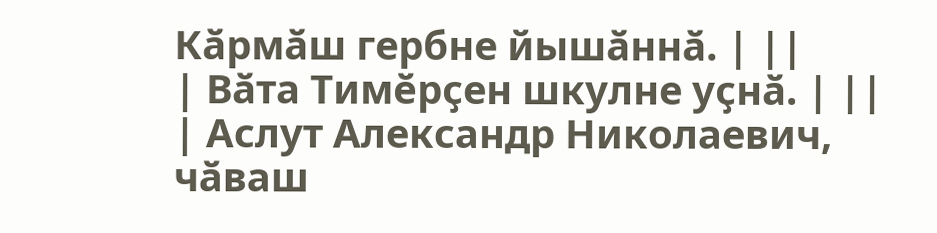Кӑрмӑш гербне йышӑннӑ. | ||
| Вӑта Тимӗрҫен шкулне уҫнӑ. | ||
| Аслут Александр Николаевич, чӑваш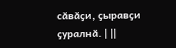сӑвӑҫи, ҫыравҫи ҫуралнӑ. | ||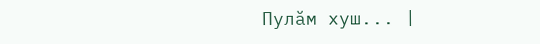Пулӑм хуш... |